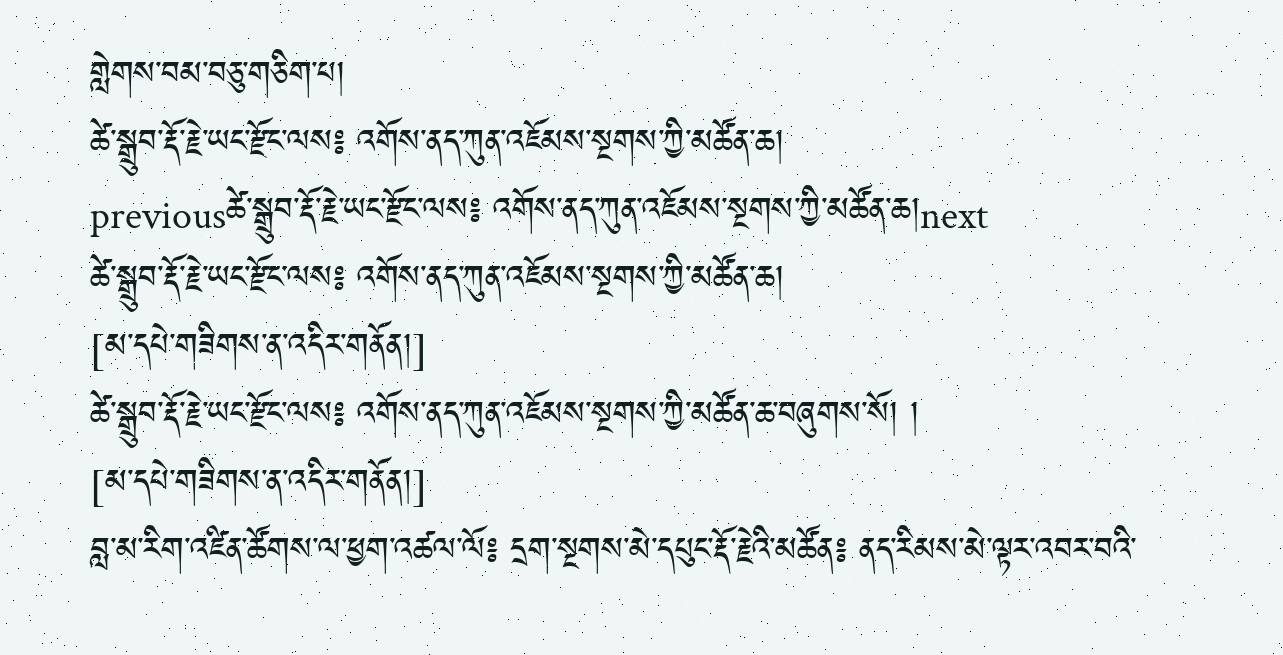གླེགས་བམ་བཅུ་གཅིག་པ།
ཚེ་སྒྲུབ་རྡོ་རྗེ་ཡང་རྫོང་ལས༔ འགོས་ནད་ཀུན་འཇོམས་སྔགས་ཀྱི་མཚོན་ཆ།
previousཚེ་སྒྲུབ་རྡོ་རྗེ་ཡང་རྫོང་ལས༔ འགོས་ནད་ཀུན་འཇོམས་སྔགས་ཀྱི་མཚོན་ཆ།next
ཚེ་སྒྲུབ་རྡོ་རྗེ་ཡང་རྫོང་ལས༔ འགོས་ནད་ཀུན་འཇོམས་སྔགས་ཀྱི་མཚོན་ཆ།
[མ་དཔེ་གཟིགས་ན་འདིར་གནོན།]
ཚེ་སྒྲུབ་རྡོ་རྗེ་ཡང་རྫོང་ལས༔ འགོས་ནད་ཀུན་འཇོམས་སྔགས་ཀྱི་མཚོན་ཆ་བཞུགས་སོ། །
[མ་དཔེ་གཟིགས་ན་འདིར་གནོན།]
བླ་མ་རིག་འཛིན་ཚོགས་ལ་ཕྱག་འཚལ་ལོ༔ དྲག་སྔགས་མེ་དཔུང་རྡོ་རྗེའི་མཚོན༔ ནད་རིམས་མེ་ལྟར་འབར་བའི་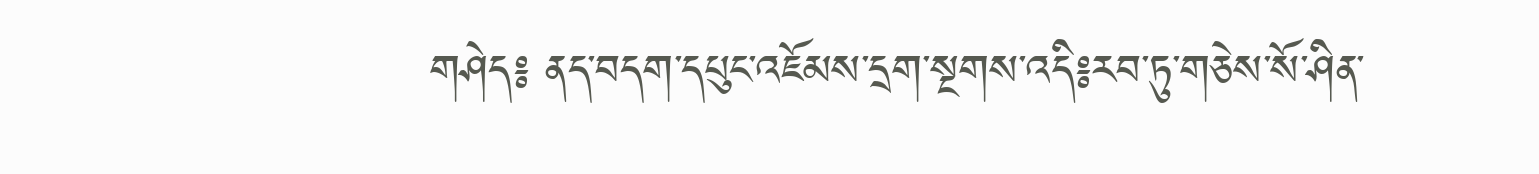གཤེད༔ ནད་བདག་དཔུང་འཇོམས་དྲག་སྔགས་འདི༔རབ་ཏུ་གཅེས་སོ་ཤིན་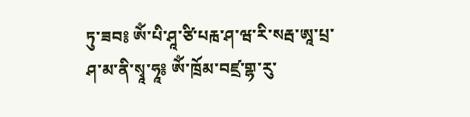ཏུ་ཟབ༔ ཨོཾ་པི་ཤཱ་ཙི་པརྑ་ཤ་ཝ་རི་སརྦ་ཨཱ་པྲ་ཤ་མ་ནི་སྭཱ་ཧཱ༔ ཨོཾ་ཁྲོམ་བཛྲ་གྷ་རུ་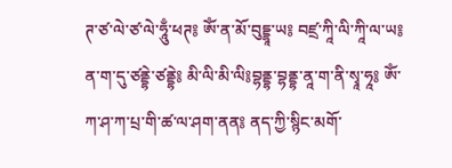ཊ་ཙ་ལེ་ཙ་ལེ་ཧཱུྃ་ཕཊ༔ ཨོཾ་ན་མོ་བུདྡྷཱ་ཡ༔ བཛྲ་ཀཱི་ལི་ཀཱི་ལ་ཡ༔ ན་ག་དུ་ཙནྡྷེ་ཙནྡྷེ༔ མི་ལི་མི་ལི༔བྷནྡྷ་བྷནྡྷ་ནཱ་ག་ནི་སྭཱ་ཧཱ༔ ཨོཾ་ཀ་ཤ་ཀ་པྲ་གི་ཚ་ལ་ཤག་ནན༔ ནད་ཀྱི་སྙིང་མགོ་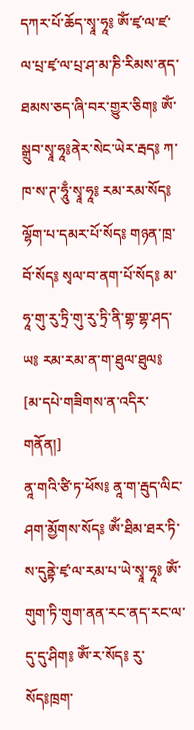དཀར་པོ་ཆོད་སྭཱ་ཧཱ༔ ཨོཾ་ཛྭ་ལ་ཛ་ལ་པྲ་ཛྭ་ལ་པྲ་ཤ་མ་ཎི་རིམས་ནད་ཐམས་ཅད་ཞི་བར་གྱུར་ཅིག༔ ཨོཾ་སྒྲུབ་སྭཱ་ཧཱ༔ནེར་སེང་ཡེར་རྦད༔ ཀ་ཁ་ས་ཊ་ཧཱུྃ་སྭཱ་ཧཱ༔ རམ་རམ་སོད༔ ལྷོག་པ་དམར་པོ་སོད༔ གཉན་ཁྲ་བོ་སོད༔ སྭལ་བ་ནག་པོ་སོད༔ མ་ཧཱ་གུ་རུ་ཏྲི་གུ་རུ་ཏྲི་ནི་གྷ་གྷ་ཤད་ཡ༔ རམ་རམ་ན་ག་ཐུལ་ཐུལ༔
[མ་དཔེ་གཟིགས་ན་འདིར་གནོན།]
ནཱ་གའི་ཙི་ཏ་ཕོས༔ ནཱ་ག་རྦུད་ལིང་ཤག་མྱོགས་སོད༔ ཨོཾ་ཐིམ་ཐར་ཏི་ས་དུནྟེ་ཛྭ་ལ་རམ་པ་ཡེ་སྭཱ་ཧཱ༔ ཨོཾ་གུག་ཏི་གུག་ནན་རང་ནད་རང་ལ་དུ་དུ་ཤིག༔ ཨོཾ་ར་སོད༔ རུ་སོད༔ཁྲག་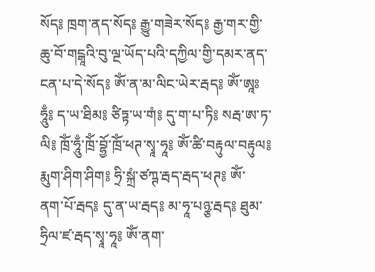སོད༔ ཁྲག་ནད་སོད༔ རྒྱུ་གཟེར་སོད༔ རྒྱ་གར་གྱི་ཆུ་བོ་གངྒཱའི་བུ་ལྔ་ཡོད་པའི་དཀྱིལ་གྱི་དམར་ནད་ངན་པ་དེ་སོད༔ ཨོཾ་ན་མ་ལིང་ཡེར་རྦད༔ ཨོཾ་ཨཱཿཧཱུྃ༔ ད་ཡ་ཐིམ༔ ཙིཏྟ་ཡ་གཾ༔ དུ་ག་པ་ཏི༔ སརྦ་ཨ་ཏ་ལི༔ ཁྲོཾ་ཧཱུྃ་ཁྲོཾ་བྷྱོ་ཁྲོཾ་ཕཊ་སྭཱ་ཧཱ༔ ཨོཾ་ཚི་བརྟུལ་བརྟུལ༔ རྨུག་ཤིག་ཤིག༔ ཧྲི་སྐྲཾ་ཙཀྚ་རྦད་རྦད་ཕཊ༔ ཨོཾ་ནག་པོ་རྦད༔ དུ་ན་ཡ་རྦད༔ མ་ཧཱ་པཉྩ་རྦད༔ ཐུམ་ཧྲིལ་ཛ་རྦད་སྭཱ་ཧཱ༔ ཨོཾ་ནག་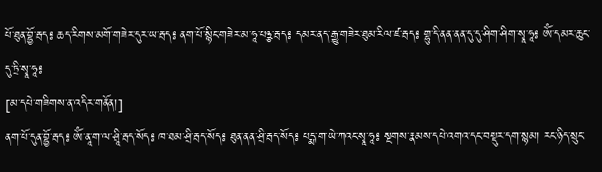པོ་ཐུན་བྷྱོ་རྦད༔ ཆད་རིགས་མགོ་གཟེར་དུར་ཡ་རྦད༔ ནག་པོ་སྙིང་གཟེར་མ་ཧཱ་པཉྩ་རྦད༔ དམར་ནད་རྒྱུ་གཟེར་ཐུམ་རིལ་ཛ་རྦད༔ གྷུ་དི་ནན་ནན་དུ་དུ་ཤིག་ཤིག་སྭཱ་ཧཱ༔ ཨོཾ་དམར་ཆུང་དུ་ཏྲི་སྭཱ་ཧཱ༔
[མ་དཔེ་གཟིགས་ན་འདིར་གནོན།]
ནག་པོ་དུན་བྷྱོ་རྦད༔ ཨོཾ་ནཱ་ག་ལ་ཤྲཱི་རྦད་སོད༔ ཁ་ཐམ་ཤྲི་རྦད་སོད༔ ཐུན་ནན་ཤྲི་རྦད་སོད༔ པདྨ་ག་ཡེ་ཀའང་སྭཱ་ཧཱ༔ སྔགས་རྣམས་དཔེ་འགའ་དང་བསྡུར་དག་སྙམ། རང་ཉིད་སྲུང་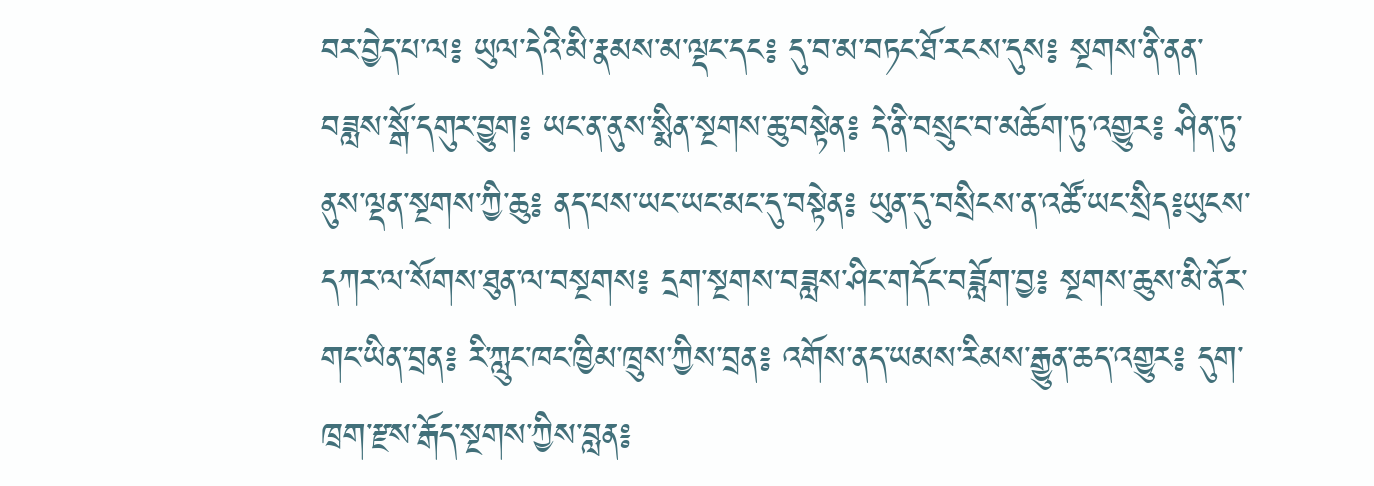བར་བྱེད་པ་ལ༔ ཡུལ་དེའི་མི་རྣམས་མ་ལྡང་དང༔ དུ་བ་མ་བཏང་ཐོ་རངས་དུས༔ སྔགས་ནི་ནན་བཟླས་སྒོ་དགུར་བྱུག༔ ཡང་ན་ནུས་སྨིན་སྔགས་ཆུ་བསྟེན༔ དེ་ནི་བསྲུང་བ་མཆོག་ཏུ་འགྱུར༔ ཤིན་ཏུ་ནུས་ལྡན་སྔགས་ཀྱི་ཆུ༔ ནད་པས་ཡང་ཡང་མང་དུ་བསྟེན༔ ཡུན་དུ་བསྲིངས་ན་འཚོ་ཡང་སྲིད༔ཡུངས་དཀར་ལ་སོགས་ཐུན་ལ་བསྔགས༔ དྲག་སྔགས་བཟླས་ཤིང་གདོང་བཟློག་བྱ༔ སྔགས་ཆུས་མི་ནོར་གང་ཡིན་བྲན༔ རི་ཀླུང་ཁང་ཁྱིམ་ཁྲུས་ཀྱིས་བྲན༔ འགོས་ནད་ཡམས་རིམས་རྒྱུན་ཆད་འགྱུར༔ དུག་ཁྲག་རྫས་རྒོད་སྔགས་ཀྱིས་བླན༔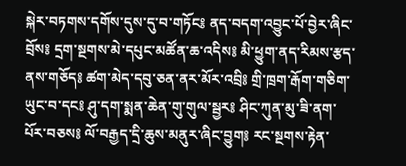སྐེར་བཏགས་དགོས་དུས་དུ་བ་གཏོང༔ ནད་བདག་འབྱུང་པོ་བྱེར་ཞིང་བྲོས༔ དྲག་སྔགས་མེ་དཔུང་མཚོན་ཆ་འདིས༔ མི་ཕྱུག་ནད་རིམས་རྩད་ནས་གཅོད༔ ཚག་མེད་དབུ་ཅན་ནར་མོར་འབྲི༔ གྲི་ཁྲག་རྒོག་གཅིག་ཡུང་བ་དང༔ ཤུ་དག་སྨན་ཆེན་གུ་གུལ་སྦྱར༔ ཤིང་ཀུན་མུ་ཟི་ནག་པོར་བཅས༔ ལོ་བརྒྱད་དྲི་ཆུས་མནུར་ཞིང་བྱུག༔ རང་སྔགས་རྟེན་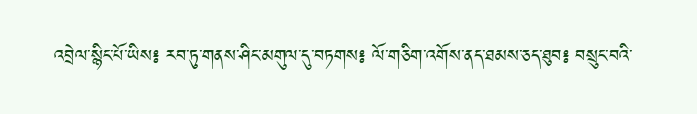འབྲེལ་སྙིང་པོ་ཡིས༔ རབ་ཏུ་གནས་ཤིང་མགུལ་དུ་བཏགས༔ ལོ་གཅིག་འགོས་ནད་ཐམས་ཅད་ཐུབ༔ བསྲུང་བའི་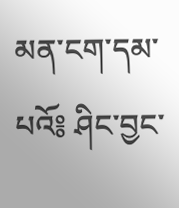མན་ངག་དམ་པའོ༔ ཤིང་བྱང་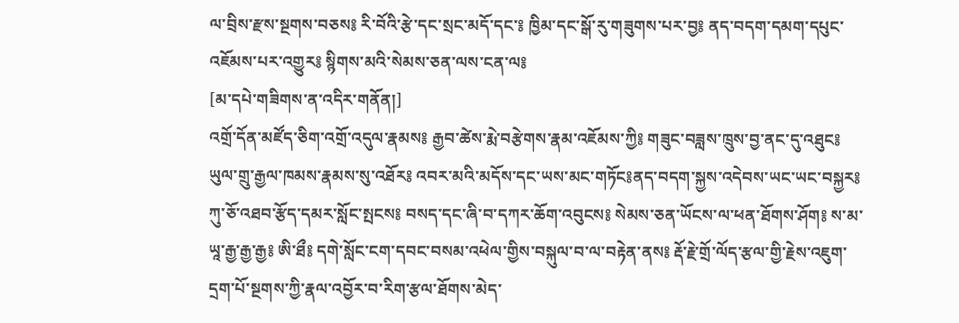ལ་བྲིས་རྫས་སྔགས་བཅས༔ རི་བོའི་རྩེ་དང་སྲང་མདོ་དང་༔ ཁྱིམ་དང་སྒོ་རུ་གཟུགས་པར་བྱ༔ ནད་བདག་དམག་དཔུང་འཇོམས་པར་འགྱུར༔ སྙིགས་མའི་སེམས་ཅན་ལས་ངན་ལ༔
[མ་དཔེ་གཟིགས་ན་འདིར་གནོན།]
འགྲོ་དོན་མཛོད་ཅིག་འགྲོ་འདུལ་རྣམས༔ རྒྱབ་ཚེས་རྨེ་བརྩེགས་རྣམ་འཇོམས་ཀྱི༔ གཟུང་བཟླས་ཁྲུས་བྱ་ནང་དུ་འཐུང༔ ཡུལ་གྲུ་རྒྱལ་ཁམས་རྣམས་སུ་འཐོར༔ འབར་མའི་མདོས་དང་ཡས་མང་གཏོང༔ནད་བདག་སྐྱས་འདེབས་ཡང་ཡང་བསྐྱར༔ ཀུ་ཅོ་འཐབ་རྩོད་དམར་སློང་སྤངས༔ བསད་དང་ཞི་བ་དཀར་ཆོག་འབུངས༔ སེམས་ཅན་ཡོངས་ལ་ཕན་ཐོགས་ཤོག༔ ས་མ་ཡཱ་རྒྱ་རྒྱ་རྒྱ༔ ཨི་ཐྀ༔ དགེ་སློང་ངག་དབང་བསམ་འཕེལ་གྱིས་བསྐུལ་བ་ལ་བརྟེན་ནས༔ རྡོ་རྗེ་གྲོ་ལོད་རྩལ་གྱི་རྗེས་འཇུག་དྲག་པོ་སྔགས་ཀྱི་རྣལ་འབྱོར་བ་རིག་རྩལ་ཐོགས་མེད་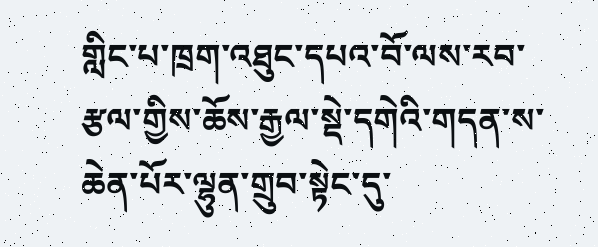གླིང་པ་ཁྲག་འཐུང་དཔའ་བོ་ལས་རབ་རྩལ་གྱིས་ཆོས་རྒྱལ་སྡེ་དགེའི་གདན་ས་ཆེན་པོར་ལྷུན་གྲུབ་སྟེང་དུ་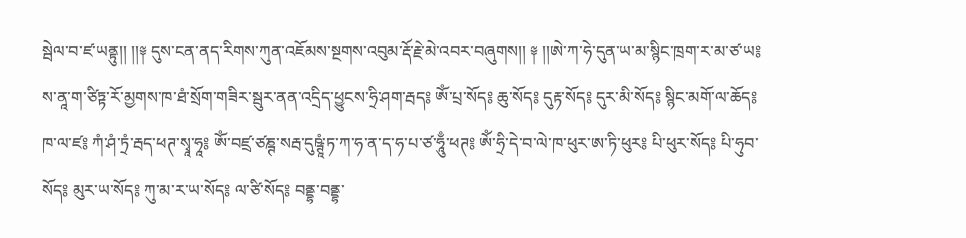སྦེལ་བ་ཛ་ཡནྟུ།། །།༈ དུས་ངན་ནད་རིགས་ཀུན་འཇོམས་སྔགས་འབུམ་རྡོ་རྗེ་མེ་འབར་བཞུགས།། ༈ །།ཨེ་ཀ་ཧེ་དུན་ཡ་མ་སྙིང་ཁྲག་ར་མ་ཙ་ཡ༔ ས་ནཱ་ག་ཙིཏྟ་རོ་མྱགས་ཁ་ཐཾ་སྲོག་གཟིར་སྦུར་ནན་འདྲིད་ཕྱུངས་ཧྲི་ཤག་རྦད༔ ཨོཾ་པྲ་སོད༔ ཆུ་སོད༔ དུརྟ་སོད༔ དུར་མི་སོད༔ སྙིང་མགོ་ལ་ཆོད༔ ཁ་ལ་ཛ༔ ཀཾ་ཤཾ་ཏྲཾ་རྦད་ཕཊ་སྭཱ་ཧཱ༔ ཨོཾ་བཛྲ་ཙཎྚ་སརྦ་དུཥྚཱཾ་ཏ་ཀ་ཧ་ན་ད་ཧ་པ་ཙ་ཧཱུྃ་ཕཊ༔ ཨོཾ་ཧྲི་དེ་བ་ལེ་ཁ་ཕུར་ཨ་ཏི་ཕུར༔ པི་ཕུར་སོད༔ པི་ཧུབ་སོད༔ མུར་ཡ་སོད༔ ཀུ་མ་ར་ཡ་སོད༔ ལ་ཙི་སོད༔ བནྡྷ་བནྡྷ་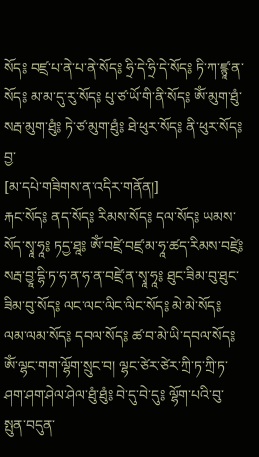སོད༔ བཛྲ་པ་ནེ་པ་ནེ་སོད༔ ཧྲི་དེ་ཧྲི་དེ་སོད༔ ཏི་ཀ་ཛྙཱ་ན་སོད༔ མ་མ་དུ་རུ་སོད༔ པུ་ཙ་ཡོ་གི་ནི་སོད༔ ཨོཾ་མུག་ཐུཾ་སརྦ་མུག་ཐུཾ༔ ཏེ་ཙ་མུག་ཐུཾ༔ ཐེ་ཕུར་སོད༔ ནི་ཕུར་སོད༔ བྱ་
[མ་དཔེ་གཟིགས་ན་འདིར་གནོན།]
རྐང་སོད༔ ནད་སོད༔ རིམས་སོད༔ དལ་སོད༔ ཡམས་སོད་སྭཱ་ཧཱ༔ ཏདྱ་ཐཱ༔ ཨོཾ་བཛྲེ་བཛྲ་མ་ཧཱ་ཚད་རིམས་བཛྲེ༔ སརྦ་བྱཱ་དྷི་ཏ་ཧ་ན་ཧ་ན་བཛྲེ་ན་སྭཱ་ཧཱ༔ ཐུང་ཟིམ་བུ་ཐུང་ཟིམ་བུ་སོད༔ ལང་ལང་ལིང་ལིང་སོད༔ མེ་མེ་སོད༔ ལམ་ལམ་སོད༔ དབལ་སོད༔ ཚ་བ་མེ་ཡི་དབལ་སོད༔ ཨོཾ་ལྷང་གག་ལྷོག་སྲུང་བ། ལྷང་ཙེར་ཙེར་ཀྲི་ཏ་ཀྲི་ཏ་ཤག་ཤག་ཤེལ་ཤེལ་ཐུཾ་ཐུཾ༔ བེ་དུ་བེ་དུ༔ ལྷོག་པའི་བུ་སྤུན་བདུན་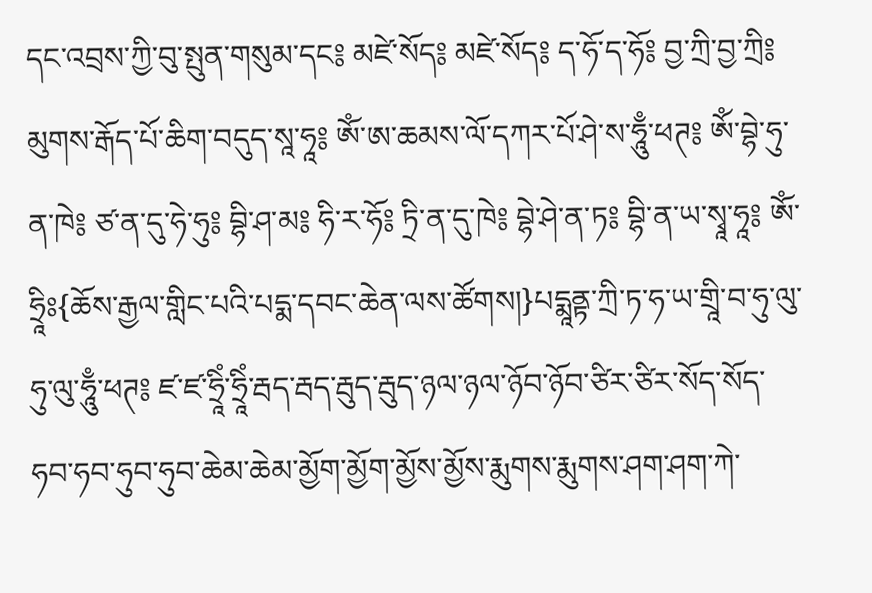དང་འབྲས་ཀྱི་བུ་སྤུན་གསུམ་དང༔ མཛེ་སོད༔ མཛེ་སོད༔ ད་ཧོ་ད་ཧོ༔ བྱ་ཀྲི་བྱ་ཀྲི༔ མུགས་རྒོད་པོ་ཆིག་བདུད་སཱ་ཧཱ༔ ཨོཾ་ཨ་ཆམས་ལོ་དཀར་པོ་ཤེ་ས་ཧཱུྃ་ཕཊ༔ ཨོཾ་བྷེ་ཧུ་ན་ཁེ༔ ཙ་ན་དུ་ཧེ་ཧུ༔ བྷི་ཤ་མ༔ ཧི་ར་ཧོ༔ ཏྲི་ན་དུ་ཁེ༔ བྷེ་ཤེ་ན་ཏ༔ བྷི་ན་ཡ་སྭཱ་ཧཱ༔ ཨོཾ་ཧྲཱིཿ{ཆོས་རྒྱལ་གླིང་པའི་པདྨ་དབང་ཆེན་ལས་ཚོགས།}པདྨཱནྟ་ཀྲི་ཏ་ཧ་ཡ་གྲཱི་བ་ཧུ་ལུ་ཧུ་ལུ་ཧཱུྃ་ཕཊ༔ ཛ་ཛ་ཧྲཱིཾ་ཧྲཱིཾ་རྦད་རྦད་རྦུད་རྦུད་ཉལ་ཉལ་ཉོབ་ཉོབ་ཙིར་ཙིར་སོད་སོད་ཧབ་ཧབ་ཧུབ་ཧུབ་ཆེམ་ཆེམ་མྱོག་མྱོག་མྱོས་མྱོས་རྨུགས་རྨུགས་ཤག་ཤག་ཀེ་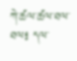ཀེ་ཚལ་ཚལ་ཐལ་ཐལ༔ དལ་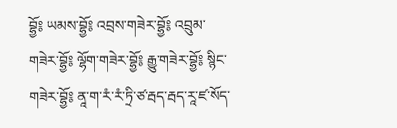བྷྱོ༔ ཡམས་བྷྱོ༔ འབྲས་གཟེར་བྷྱོ༔ འབྲུམ་གཟེར་བྷྱོ༔ ལྷོག་གཟེར་བྷྱོ༔ རྒྱུ་གཟེར་བྷྱོ༔ སྙིང་གཟེར་བྷྱོ༔ ནཱ་ག་རཾ་རཾ་ཏྲི་ཙ་རྦད་རྦད་རཱ་ཛ་སོད་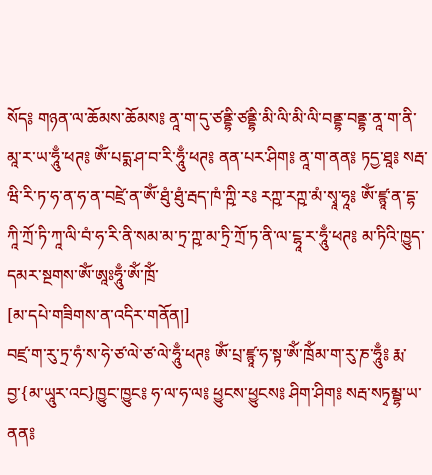སོད༔ གཉན་ལ་ཆོམས་ཆོམས༔ ནཱ་ག་དུ་ཙནྡྷི་ཙནྡྷི་མི་ལི་མི་ལི་བནྡྷ་བནྡྷ་ནཱ་ག་ནི་མཱ་ར་ཡ་ཧཱུྃ་ཕཊ༔ ཨོཾ་པདྨ་ཤ་བ་རི་ཧཱུྃ་ཕཊ༔ ནན་པར་ཤིག༔ ནཱ་ག་ནན༔ ཏདྱ་ཐཱ༔ སརྦ་ཝི་རི་ཏ་ཧ་ན་ཧ་ན་བཛྲེ་ན་ཨོཾ་ཐུཾ་ཐུཾ་རྦད་ཁཾ་ཀྵི་ར༔ རཀྵ་རཀྵ་མཾ་སྭཱ་ཧཱ༔ ཨོཾ་ཛྙཱ་ན་དྷ་ཀཱི་ཀྲོ་ཏི་ཀཱ་ལི་བཾ་ཧ་རི་ནི་སམ་མ་ཏྲ་ཀྵ་མ་ཏྲི་ཀྲོ་ཏ་ནི་ལ་ངྷཱ་ར་ཧཱུྃ་ཕཊ༔ མ་ཏིའི་ཁྱུད་དམར་སྔགས་ཨོཾ་ཨཱཿཧཱུྃ་ཨོཾ་ཁྲོཾ་
[མ་དཔེ་གཟིགས་ན་འདིར་གནོན།]
བཛྲ་ག་རུ་ཏྲ་ཧཾ་ས་ཧེ་ཙ་ལེ་ཙ་ལེ་ཧཱུྃ་ཕཊ༔ ཨོཾ་པྲ་ཛྙཱ་ཧ་སྟ་ཨོཾ་ཁྲོཾམ་ག་རུ་ཎ་ཧཱུྃ༔ རྨ་བྱ་{མ་ཡཱུར་འང}ཁྱུང་ཁྱུང༔ ཧ་ལ་ཧ་ལ༔ ཕྱུངས་ཕྱུངས༔ ཤིག་ཤིག༔ སརྦ་སཏྭམྦྷ་ཡ་ནན༔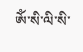ཨོཾ་སི་ལི་སི་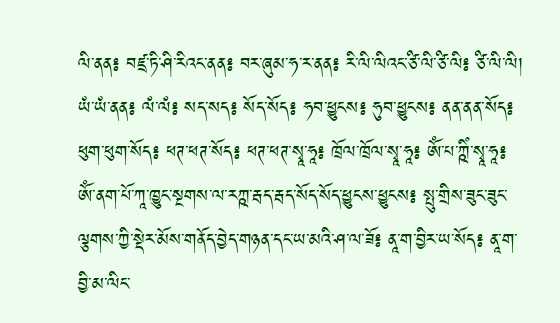ལི་ནན༔ བཛྲ་ཏི་ཤི་རིའང་ནན༔ བར་ཞུམ་ཧ་ར་ནན༔ རི་ལི་ལིའང་ཙི་ལི་ཙི་ལི༔ ཙི་ལི་ལི། ཡཾ་ཡཾ་ནན༔ ལཾ་ལཾ༔ སད་སད༔ སོད་སོད༔ ཧབ་ཕྱུངས༔ ཧུབ་ཕྱུངས༔ ནན་ནན་སོད༔ ཕུག་ཕུག་སོད༔ ཕཊ་ཕཊ་སོད༔ ཕཊ་ཕཊ་སྭཱ་ཧཱ༔ ཁྲོལ་ཁྲོལ་སྭཱ་ཧཱ༔ ཨོཾ་པ་ཀྵིཾ་སྭཱ་ཧཱ༔ ཨོཾ་ནག་པོ་ཀཱ་ཁྱུང་སྔགས་ལ་རཀྵ་རྦད་རྦད་སོད་སོད་ཕྱུངས་ཕྱུངས༔ སྤུ་གྲིས་ཟུང་ཟུང་ལྕགས་ཀྱི་སྡེར་མོས་གནོད་བྱེད་གཉན་དང་ཡ་མའི་ཤ་ལ་ཟོ༔ ནཱ་ག་བྱིར་ཡ་སོད༔ ནཱ་ག་བྱི་མ་ལིང་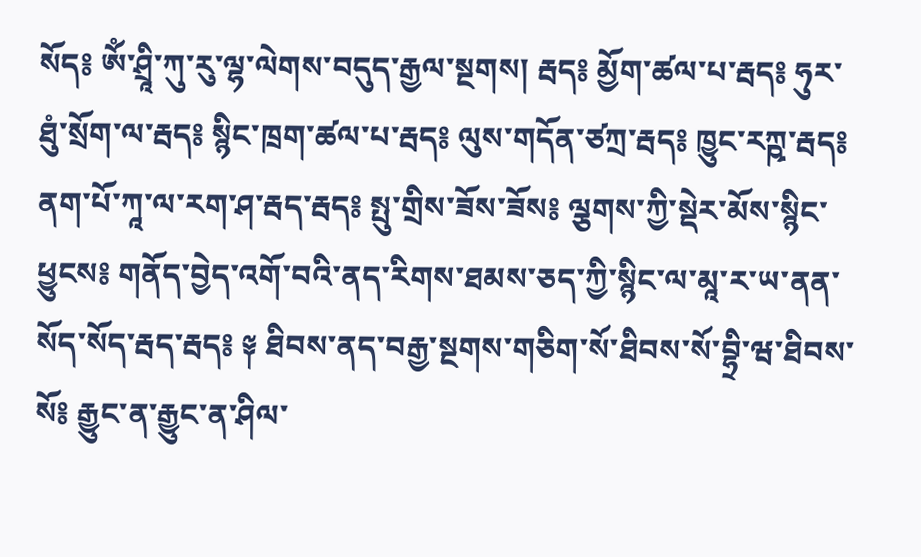སོད༔ ཨོཾ་ཤྲཱི་ཀུ་རུ་ལྷ་ལེགས་བདུད་རྒྱལ་སྔགས། རྦད༔ མྱོག་ཚལ་པ་རྦད༔ ཧུར་ཐུཾ་སྲོག་ལ་རྦད༔ སྙིང་ཁྲག་ཚལ་པ་རྦད༔ ལུས་གདོན་ཙཀྲ་རྦད༔ ཁྱུང་རཀྵ་རྦད༔ ནག་པོ་ཀཱ་ལ་རག་ཤ་རྦད་རྦད༔ སྤུ་གྲིས་ཟོས་ཟོས༔ ལྕགས་ཀྱི་སྡེར་མོས་སྙིང་ཕྱུངས༔ གནོད་བྱེད་འགོ་བའི་ནད་རིགས་ཐམས་ཅད་ཀྱི་སྙིང་ལ་མཱ་ར་ཡ་ནན་སོད་སོད་རྦད་རྦད༔ ༈ ཐིབས་ནད་བརྒྱ་སྔགས་གཅིག་སོ་ཐིབས་སོ་བྷྲི་ཝ་ཐིབས་སོ༔ རྒྱུང་ན་རྒྱུང་ན་ཤིལ་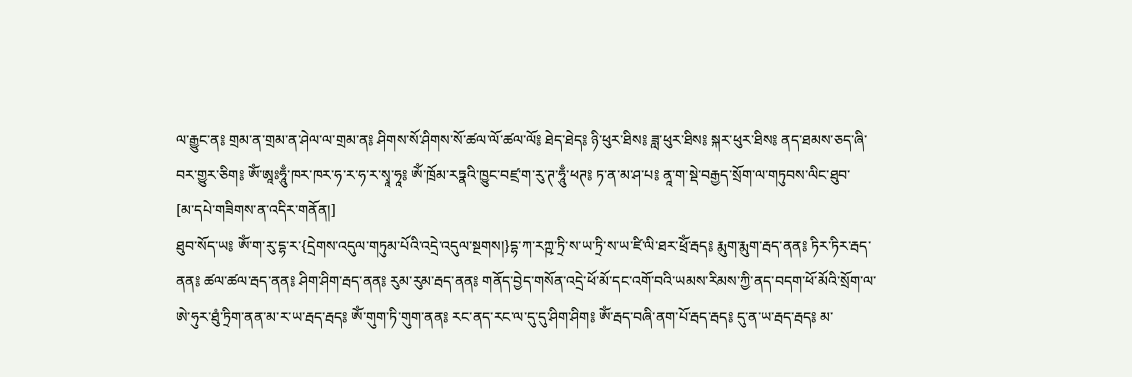ལ་རྒྱུང་ན༔ གྲམ་ན་གྲམ་ན་ཤེལ་ལ་གྲམ་ན༔ ཤིགས་སོ་ཤིགས་སོ་ཚལ་ལོ་ཚལ་ལོ༔ ཐེད་ཐེད༔ ཉི་ཕུར་ཐིས༔ ཟླ་ཕུར་ཐིས༔ སྐར་ཕུར་ཐིས༔ ནད་ཐམས་ཅད་ཞི་བར་གྱུར་ཅིག༔ ཨོཾ་ཨཱཿཧཱུྃ་ཁར་ཁར་ཧ་ར་ཧ་ར་སྭཱ་ཧཱ༔ ཨོཾ་ཁྲོམ་རཏྣའི་ཁྱུང་བཛྲ་ག་རུ་ཊ་ཧཱུྃ་ཕཊ༔ ཏ་ན་མ་ཤ་པ༔ ནཱ་ག་སྡེ་བརྒྱད་སྲོག་ལ་གཏུབས་ལིང་ཐུབ་
[མ་དཔེ་གཟིགས་ན་འདིར་གནོན།]
ཐུབ་སོད་ཡ༔ ཨོཾ་ག་རུ་དྷ་ར་{དྲེགས་འདུལ་གཏུམ་པོའི་འདྲེ་འདུལ་སྔགས།}དྷ་ཀ་རཀྵ་ཏྲི་ས་ཡ་ཏྲི་ས་ཡ་ཛི་ལི་ཐར་ཕྲོཾ་རྦད༔ རྨུག་རྨུག་རྦད་ནན༔ ཏིར་ཏིར་རྦད་ནན༔ ཚལ་ཚལ་རྦད་ནན༔ ཤིག་ཤིག་རྦད་ནན༔ རུམ་རུམ་རྦད་ནན༔ གནོད་བྱེད་གསོན་འདྲེ་ཕོ་མོ་དང་འགོ་བའི་ཡམས་རིམས་ཀྱི་ནད་བདག་ཕོ་མོའི་སྲོག་ལ་ཨེ་ཧུར་ཐུཾ་ཏྲིག་ནན་མ་ར་ཡ་རྦད་རྦད༔ ཨོཾ་གུག་ཏི་གུག་ནན༔ རང་ནད་རང་ལ་དུ་དུ་ཤིག་ཤིག༔ ཨོཾ་རྦད་བཞི་ནག་པོ་རྦད་རྦད༔ དུ་ན་ཡ་རྦད་རྦད༔ མ་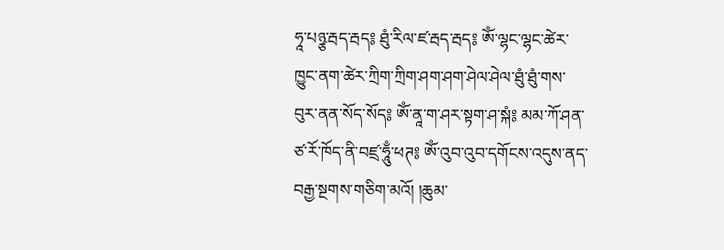ཧཱ་པཉྩ་རྦད་རྦད༔ ཐུཾ་རིལ་ཛ་རྦད་རྦད༔ ཨོཾ་ལྷང་ལྷང་ཚེར་ཁྱུང་ནག་ཚེར་ཀྲིག་ཀྲིག་ཤག་ཤག་ཤེལ་ཤེལ་ཐུཾ་ཐུཾ་གས་བུར་ནན་སོད་སོད༔ ཨོཾ་ནཱ་ག་ཤར་སྟག་ཤ་སྐཾ༔ མམ་ཀོ་ཤན་ཙ་རོ་ཁོད་ནི་བཛྲ་ཧཱུྃ་ཕཊ༔ ཨོཾ་འུབ་འུབ་དགོངས་འདུས་ནད་བརྒྱ་སྔགས་གཅིག་མའོ། །ཆུམ་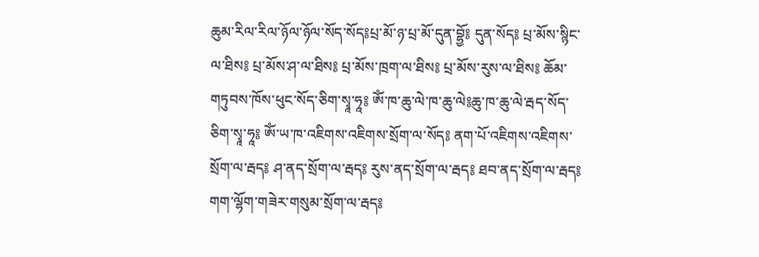ཆུམ་རིལ་རིལ་ཉོལ་ཉོལ་སོད་སོད༔པྲ་མོ་ཉ་པྲ་མོ་དུན་བྷྱོ༔ དུན་སོད༔ པྲ་མོས་སྙིང་ལ་ཐིས༔ པྲ་མོས་ཤ་ལ་ཐིས༔ པྲ་མོས་ཁྲག་ལ་ཐིས༔ པྲ་མོས་རུས་ལ་ཐིས༔ ཆོམ་གཏུབས་ཁོས་ཕུང་སོད་ཅིག་སྭཱ་ཧཱ༔ ཨོཾ་ཁ་ཆུ་ལེ་ཁ་ཆུ་ལེ༔ཆུ་ཁ་ཆུ་ལེ་རྦད་སོད་ཅིག་སྭཱ་ཧཱ༔ ཨོཾ་ཡ་ཁ་འཇིགས་འཇིགས་སྲོག་ལ་སོད༔ ནག་པོ་འཇིགས་འཇིགས་སྲོག་ལ་རྦད༔ ཤ་ནད་སྲོག་ལ་རྦད༔ རུས་ནད་སྲོག་ལ་རྦད༔ ཐབ་ནད་སྲོག་ལ་རྦད༔ གག་ལྷོག་གཟེར་གསུམ་སྲོག་ལ་རྦད༔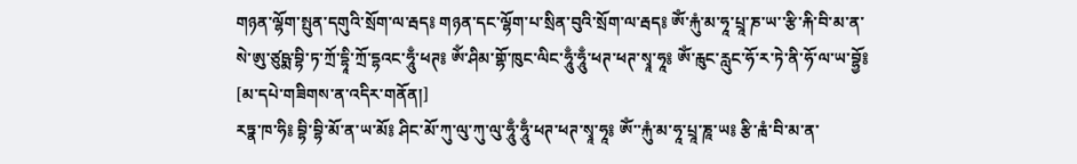གཉན་ལྷོག་སྤུན་དགུའི་སྲོག་ལ་རྦད༔ གཉན་དང་ལྷོག་པ་སྲིན་བུའི་སྲོག་ལ་རྦད༔ ཨོཾ་རྐུཾ་མ་ཧཱ་པྲཱ་ཎ་ཡ་་རྩི་རྐི་བི་མ་ན་སེ་ཨུ་ཙུཥྨ་བྷི་ཏ་ཀྲོ་དྷཱི་ཀྲོ་དྷའང་ཧཱུྃ་ཕཊ༔ ཨོཾ་ཤིམ་གྷོ་ཁུང་ལིང་ཧཱུྃ་ཧཱུྃ་ཕཊ་ཕཊ་སྭཱ་ཧཱ༔ ཨོཾ་རྑུང་རླུང་ཧོ་ར་ཏེ་ནི་ཧོ་ལ་ཡ་བྷྱོ༔
[མ་དཔེ་གཟིགས་ན་འདིར་གནོན།]
རཏྣ་ཁ་ཧི༔ བྷི་བྷི་མོ་ན་ཡ་མོ༔ ཤིང་མོ་ཀུ་ལུ་ཀུ་ལུ་ཧཱུྃ་ཧཱུྃ་ཕཊ་ཕཊ་སྭཱ་ཧཱ༔ ཨོཾ་་རྐུཾ་མ་ཧཱ་པྲཱ་ཎཱ་ཡ༔ རྩི་རྑཾ་བི་མ་ན་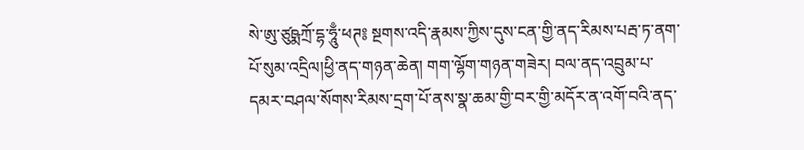སེ་ཨུ་ཙུཥྨཀྲོ་དྷ་ཧཱུྃ་ཕཊ༔ སྔགས་འདི་རྣམས་ཀྱིས་དུས་ངན་གྱི་ནད་རིམས་པརྦ་ཏ་ནག་པོ་སུམ་འདྲིལ།ཕྱི་ནད་གཉན་ཆེན། གག་ལྷོག་གཉན་གཟེར། བལ་ནད་འབྲུམ་པ་དམར་བཤལ་སོགས་རིམས་དྲག་པོ་ནས་སྣ་ཆམ་གྱི་བར་གྱི་མདོར་ན་འགོ་བའི་ནད་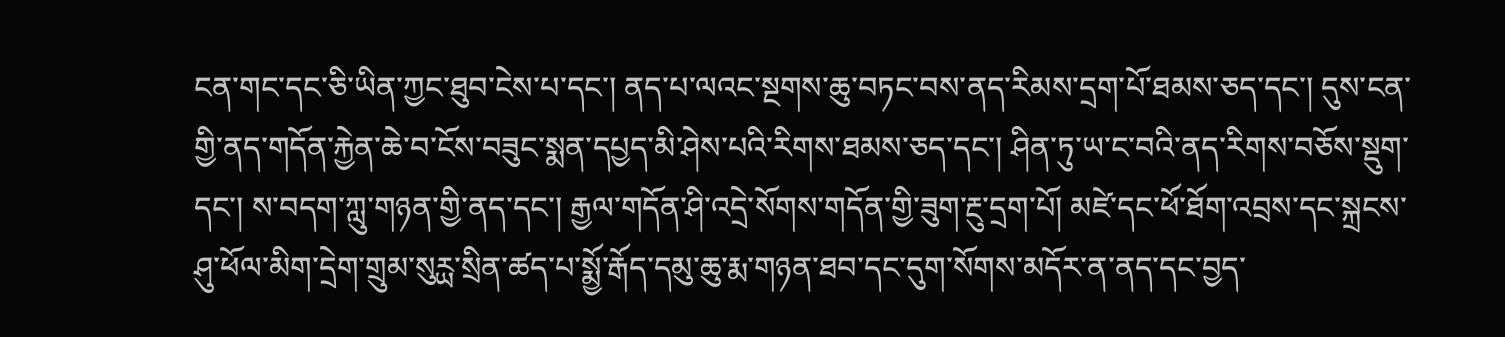ངན་གང་དང་ཅི་ཡིན་ཀྱང་ཐུབ་ངེས་པ་དང་། ནད་པ་ལའང་སྔགས་ཆུ་བཏང་བས་ནད་རིམས་དྲག་པོ་ཐམས་ཅད་དང་། དུས་ངན་གྱི་ནད་གདོན་རྐྱེན་ཆེ་བ་ངོས་བཟུང་སྨན་དཔྱད་མི་ཤེས་པའི་རིགས་ཐམས་ཅད་དང་། ཤིན་ཏུ་ཡ་ང་བའི་ནད་རིགས་བཅོས་སྡུག་དང་། ས་བདག་ཀླུ་གཉན་གྱི་ནད་དང་། རྒྱལ་གདོན་ཤི་འདྲེ་སོགས་གདོན་གྱི་ཟུག་རྔུ་དྲག་པོ། མཛེ་དང་ཕོ་ཐོག་འབྲས་དང་སྐྲངས་ཤུ་ཕོལ་མིག་དྲེག་གྲུམ་སུཪྻ་སྲིན་ཚད་པ་སྨྱོ་རྒོད་དམུ་ཆུ་རྨ་གཉན་ཐབ་དང་དུག་སོགས་མདོར་ན་ནད་དང་བྱད་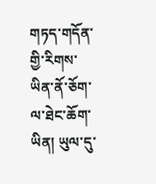གཏད་གདོན་གྱི་རིགས་ཡིན་ནོ་ཅོག་ལ་ཐེང་ཆོག་ཡིན། ཡུལ་དུ་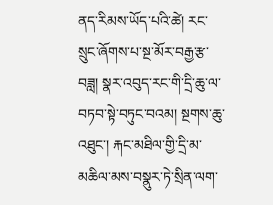ནད་རིམས་ཡོད་པའི་ཚེ། རང་སྲུང་ཞོགས་པ་སྔ་མོར་བརྒྱ་རྩ་བཟླ། སྣར་འབུད་རང་གི་དྲི་ཆུ་ལ་བཏབ་སྟེ་བཏུང་བའམ། སྔགས་ཆུ་འཐུང་། རྐང་མཐིལ་གྱི་དྲི་མ་མཆིལ་མས་བསྣུར་ཏེ་སྲིན་ལག་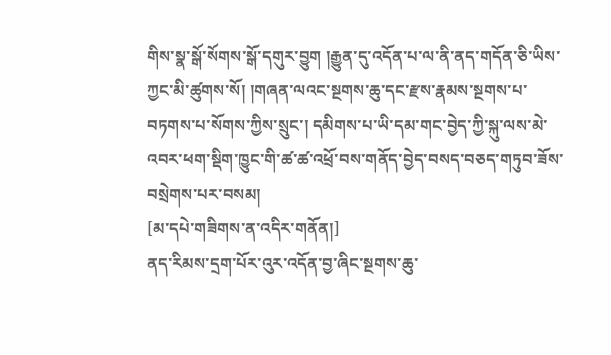གིས་སྣ་སྒོ་སོགས་སྒོ་དགུར་བྱུག །རྒྱུན་དུ་འདོན་པ་ལ་ནི་ནད་གདོན་ཅི་ཡིས་ཀྱང་མི་ཚུགས་སོ། །གཞན་ལའང་སྔགས་ཆུ་དང་རྫས་རྣམས་སྔགས་པ་བཏགས་པ་སོགས་ཀྱིས་སྲུང་། དམིགས་པ་ཡི་དམ་གང་བྱེད་ཀྱི་སྐུ་ལས་མེ་འབར་ཕག་སྡིག་ཁྱུང་གི་ཚ་ཚ་འཕྲོ་བས་གནོད་བྱེད་བསད་བཅད་གཏུབ་ཟོས་བསྲེགས་པར་བསམ།
[མ་དཔེ་གཟིགས་ན་འདིར་གནོན།]
ནད་རིམས་དྲག་པོར་འུར་འདོན་བྱ་ཞིང་སྔགས་ཆུ་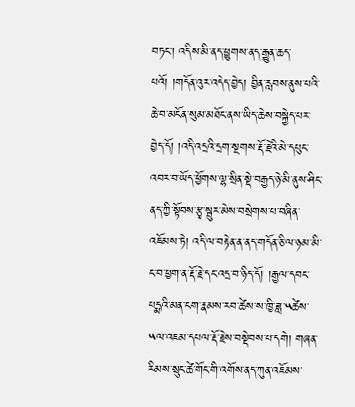བཏང་། འདིས་མི་ནད་ཕྱུགས་ནད་རྒྱུན་ཆད་པའོ། །གདོན་འུར་འདེད་བྱེད། བྱིན་རླབས་ནུས་པའི་ཆེ་བ་མངོན་སུམ་མཐོང་ནས་ཡིད་ཆེས་བསྐྱེད་པར་བྱེད་དོ། །འདི་འདྲའི་དྲག་སྔགས་རྡོ་རྗེའི་མེ་དཔུང་འབར་བ་ཡོད་ཕྱོགས་ལྷ་སྲིན་སྡེ་བརྒྱད་ཉེ་མི་ནུས་ཤིང་ནད་ཀྱི་སྟོབས་རྩྭ་སྦུར་མེས་བསྲེགས་པ་བཞིན་འཇོམས་ཏེ། འདི་ལ་བརྟེན་ན་ནད་གདོན་ཅི་ལ་ཉམ་མི་ང་བ་ཕྱག་ན་རྡོ་རྗེ་དང་འདྲ་བ་ཉིད་དོ། །རྒྱལ་དབང་པདྨའི་མན་ངག་རྣམས་རབ་ཚེས་ས་ཁྱི་ཟླ་༥ཚེས་༥ལ་འཇམ་དཔལ་རྡོ་རྗེས་བསྡེབས་པ་དགེ། གཞན་རིམས་སྲུང་ཚེ་གོང་གི་འགོས་ནད་ཀུན་འཇོམས་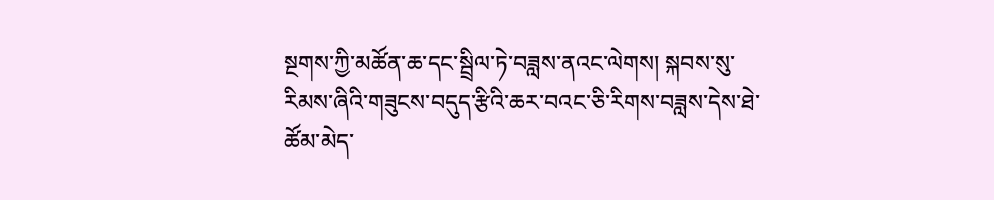སྔགས་ཀྱི་མཚོན་ཆ་དང་སྦྲིལ་ཏེ་བཟླས་ནའང་ལེགས། སྐབས་སུ་རིམས་ཞིའི་གཟུངས་བདུད་རྩིའི་ཆར་བའང་ཅི་རིགས་བཟླས་དེས་ཐེ་ཚོམ་མེད་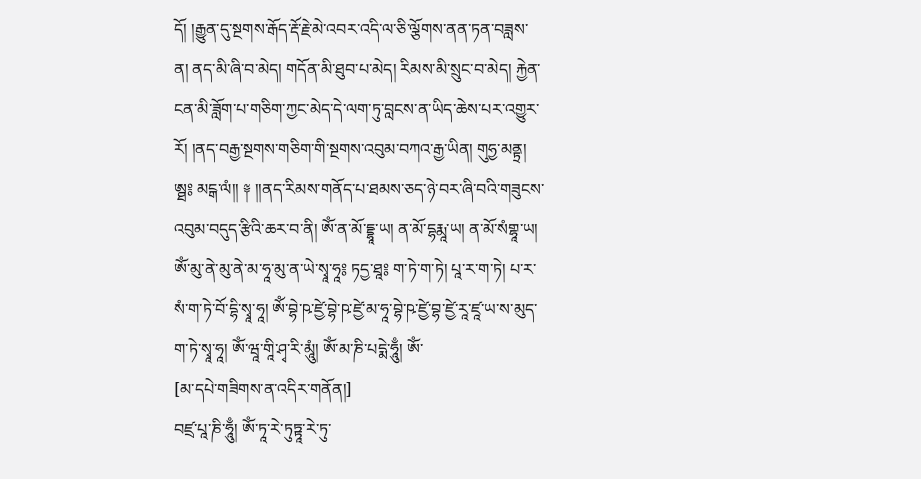དོ། །རྒྱུན་དུ་སྔགས་རྒོད་རྡོ་རྗེ་མེ་འབར་འདི་ལ་ཅི་ལྕོགས་ནན་ཏན་བཟླས་ན། ནད་མི་ཞི་བ་མེད། གདོན་མི་ཐུབ་པ་མེད། རིམས་མི་སྲུང་བ་མེད། རྐྱེན་ངན་མི་ཟློག་པ་གཅིག་ཀྱང་མེད་དེ་ལག་ཏུ་བླངས་ན་ཡིད་ཆེས་པར་འགྱུར་རོ། །ནད་བརྒྱ་སྔགས་གཅིག་གི་སྔགས་འབུམ་བཀའ་རྒྱ་ཡིན། གུཧྱ་མནྟྲ། ཨྠ༔ མངྒ་ལཾ།། ༈ །།ནད་རིམས་གནོད་པ་ཐམས་ཅད་ཉེ་བར་ཞི་བའི་གཟུངས་འབུམ་བདུད་རྩིའི་ཆར་བ་ནི། ཨོཾ་ན་མོ་དྡྷཱ་ཡ། ན་མོ་དྷརྨཱ་ཡ། ན་མོ་སཾགྷཱ་ཡ། ཨོཾ་མུ་ནེ་མུ་ནེ་མ་ཧཱ་མུ་ན་ཡེ་སྭཱ་ཧཱ༔ ཏདྱ་ཐཱ༔ ག་ཏེ་ག་ཏེ། པཱ་ར་ག་ཏེ། པ་ར་སཾ་ག་ཏེ་བོ་དྷི་སྭཱ་ཧཱ། ཨོཾ་བྷེ་ཥ་ཛྱེ་བྷེ་ཥ་ཛྱེ་མ་ཧཱ་བྷེ་ཥ་ཛྱེ་བྷ་ཛྱེ་རཱ་ཛཱ་ཡ་ས་མུད་ག་ཏེ་སྭཱ་ཧཱ། ཨོཾ་ཝཱ་གཱི་ཤྭ་རི་མཱུཾ། ཨོཾ་མ་ཎི་པདྨེ་ཧཱུྃ། ཨོཾ་
[མ་དཔེ་གཟིགས་ན་འདིར་གནོན།]
བཛྲ་པཱ་ཎི་ཧཱུྃ། ཨོཾ་ཏཱ་རེ་ཏུཏྟཱ་རེ་ཏུ་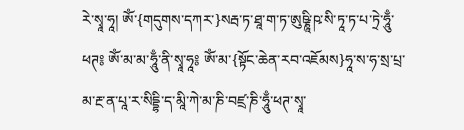རེ་སྭཱ་ཧཱ། ཨོཾ་{གདུགས་དཀར་}སརྦ་ཏ་ཐཱ་ག་ཏ་ཨུཥྞཱི་ཥ་སི་ཏཱ་ཏ་པ་ཏྲེ་ཧཱུྃ་ཕཊ༔ ཨོཾ་མ་མ་ཧཱུྃ་ནི་སྭཱ་ཧཱ༔ ཨོཾ་མ་{སྟོང་ཆེན་རབ་འཇོམས}ཧཱ་ས་ཧ་སྲ་པྲ་མ་རྔ་ན་པཱ་ར་སིདྡྷི་ད་མཱི་ཀེ་མ་ཎི་བཛྲ་ཎི་ཧཱུྃ་ཕཊ་སྭཱ་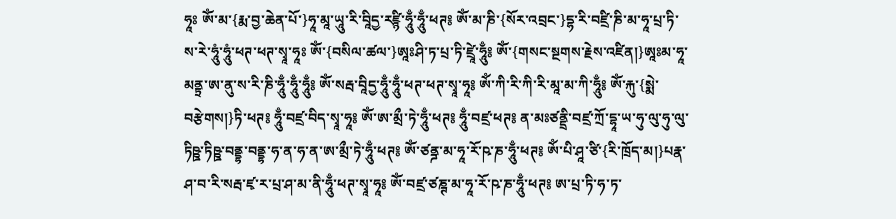ཧཱཿ ཨོཾ་མ་{རྨ་བྱ་ཆེན་པོ་}ཧཱ་མཱ་ཡཱུ་རི་བཱིདྱ་རཛྙི་ཧཱུྃ་ཧཱུྃ་ཕཊ༔ ཨོཾ་མ་ཎི་{སོར་འབྲང་}དྷ་རི་བཛྲི་ཎི་མ་ཧཱ་པྲ་ཏི་ས་རེ་ཧཱུཾ་ཧཱུཾ་ཕཊ་ཕཊ་སྭཱ་ཧཱཿ ཨོཾ་{བསིལ་ཚལ་}ཨཱཿཤི་ཏ་པྲ་ཏི་ཛྲཱེ་ཧཱུྃ༔ ཨོཾ་{གསང་སྔགས་རྗེས་འཛིན།}ཨཱཿམ་ཧཱ་མནྟྲ་ཨ་ནུ་ས་རི་ཎི་ཧཱུྃ་ཧཱུྃ་ཧཱུྃ༔ ཨོཾ་སརྦ་བཱིདྱ་ཧཱུྃ་ཧཱུྃ་ཕཊ་ཕཊ་སྭཱ་ཧཱ༔ ཨོཾ་ཀི་རི་ཀི་རི་མཱ་མ་ཀི་ཧཱུྃ༔ ཨོཾ་རྐུ་{སྨེ་བརྩེགས།}ཏི་ཕཊ༔ ཧཱུྃ་བཛྲ་བིད་སྭཱ་ཧཱ༔ ཨོཾ་ཨ་མྲྀ་ཏེ་ཧཱུྃ་ཕཊ༔ ཧཱུྃ་བཛྲ་ཕཊ༔ ན་མཿཙནྡྲི་བཛྲ་ཀྲོ་དྷཱ་ཡ་ཧུ་ལུ་ཧུ་ལུ་ཏིཥྛ་ཏིཥྛ་བནྡྷ་བནྡྷ་ཧ་ན་ཧ་ན་ཨ་མྲྀ་ཏེ་ཧཱུྃ་ཕཊ༔ ཨོཾ་ཙནྜ་མ་ཧཱ་རོ་ཥ་ཎ་ཧཱུྃ་ཕཊ༔ ཨོཾ་པི་ཤཱ་ཙི་{རི་ཁྲོད་མ།}པརྣ་ཤ་བ་རི་སརྦ་ཛྭ་ར་པྲ་ཤ་མ་ནི་ཧཱུྃ་ཕཊ་སྭཱ་ཧཱ༔ ཨོཾ་བཛྲ་ཙཎྚ་མ་ཧཱ་རོ་ཥ་ཎ་ཧཱུྃ་ཕཊ༔ ཨ་པྲ་ཏི་ཧ་ཏ་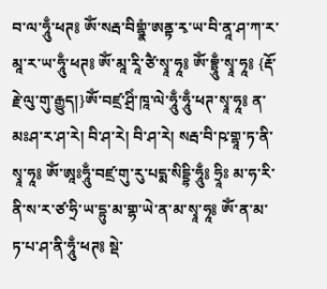བ་ལ་ཧཱུྃ་ཕཊ༔ ཨོཾ་སརྦ་བིགྷྣཾ་ཨནྟ་རྭ་ཡ་བི་ནཱ་ཤ་ཀ་ར་མཱ་ར་ཡ་ཧཱུྃ་ཕཊ༔ ཨོཾ་མཱ་རཱི་ཙཻ་སྭཱ་ཧཱ༔ ཨོཾ་བྷྲཱུྃ་སྭཱ་ཧཱ༔ {རྡོ་རྗེ་ལུ་གུ་རྒྱུད།}ཨོཾ་བཛྲ་ཤྲིཾ་ཁཱ་ལེ་ཧཱུྃ་ཧཱུྃ་ཕཊ་སྭཱ་ཧཱ༔ ན་མཿཤ་ར་ཤ་རེ། བི་ཤ་རེ། བི་ཤ་རེ། སརྦ་བི་ཥ་གྷཱ་ཏ་ནི་སྭཱ་ཧཱ༔ ཨོཾ་ཨཱཿཧཱུྃ་བཛྲ་གུ་རུ་པདྨ་སིདྡྷི་ཧཱུྃ༔ ཧྲཱིཿ མ་ཧ་རི་ནི་ས་ར་ཙ་ཧྲི་ཡ་དྷུ་མ་གྷ་ཡེ་ན་མ་སྭཱ་ཧཱ༔ ཨོཾ་ན་མ་ཏ་པ་ཤ་ནི་ཧཱུྃ་ཕཊ༔ སྡེ་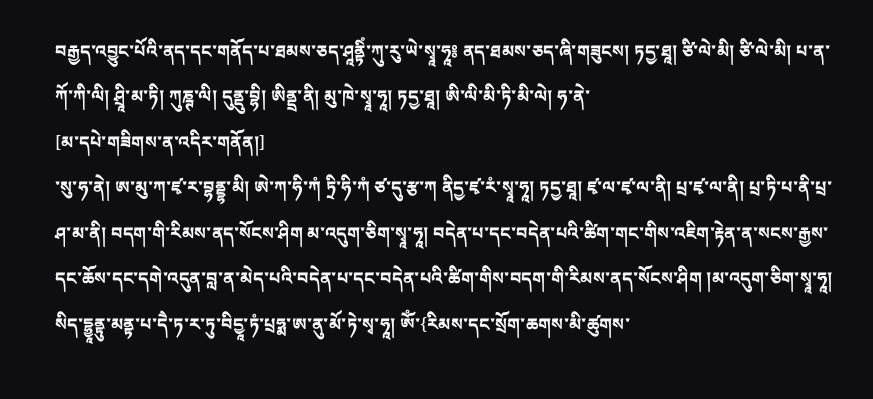བརྒྱད་འབྱུང་པོའི་ནད་དང་གནོད་པ་ཐམས་ཅད་ཤཱནྟིཾ་ཀུ་རུ་ཡེ་སྭཱ་ཧཱ༔ ནད་ཐམས་ཅད་ཞི་གཟུངས། ཏདྱ་ཐཱ། ཙི་ལེ་མི། ཙི་ལེ་མི། པ་ན་ཀོ་ཀི་ལི། ཤྲཱི་མ་ཏི། ཀུཎྚ་ལི། དུནྡུ་བྷི། ཨིནྡྲ་ནི། མུ་ཁེ་སྭཱ་ཧཱ། ཏདྱ་ཐཱ། ཨི་ལི་མི་ཏི་མི་ལེ། ཧ་ནེ་
[མ་དཔེ་གཟིགས་ན་འདིར་གནོན།]
་སུ་ཧ་ནེ། ཨ་མུ་ཀ་ཛྭ་ར་བྷནྡྷ་མི། ཨེ་ཀ་ཧི་ཀཾ ཏྲི་ཧི་ཀཾ ཙ་དུ་རྩ་ཀ ནིདྱ་ཛྭ་རཾ་སྭཱ་ཧཱ། ཏདྱ་ཐཱ། ཛྭ་ལ་ཛྭ་ལ་ནི། པྲ་ཛྭ་ལ་ནི། པྲ་ཏི་པ་ནི་པྲ་ཤ་མ་ནི། བདག་གི་རིམས་ནད་སོངས་ཤིག མ་འདུག་ཅིག་སྭཱ་ཧཱ། བདེན་པ་དང་བདེན་པའི་ཚིག་གང་གིས་འཇིག་རྟེན་ན་སངས་རྒྱས་དང་ཆོས་དང་དགེ་འདུན་བླ་ན་མེད་པའི་བདེན་པ་དང་བདེན་པའི་ཚིག་གིས་བདག་གི་རིམས་ནད་སོངས་ཤིག །མ་འདུག་ཅིག་སྭཱ་ཧཱ། སིད་དྷྱཱནྟུ་མནྟ་པ་དཻ་ཏ་ར་ཏུ་བིདྱཱ་ཏཾ་པྲཧྨ་ཨ་ནུ་མོ་ཏེ་སྭ་ཧཱ། ཨོཾ་{རིམས་དང་སྲོག་ཆགས་མི་ཚུགས་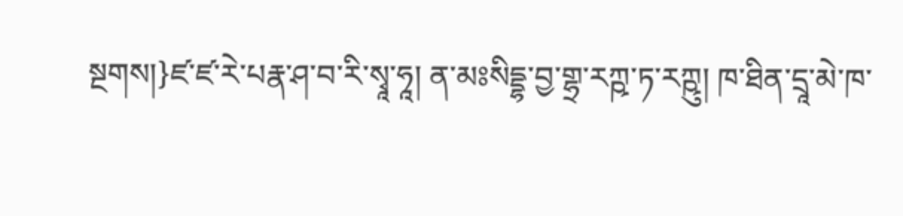སྔགས།}ཛ་ཛ་རེ་པརྣ་ཤ་བ་རི་སྭཱ་ཧཱ། ན་མཿསིདྡྷ་བྱ་གྷྲ་རཀྵ་ཏ་རཀྵུ། ཁ་ཐིན་དྲཱ་མེ་ཁ་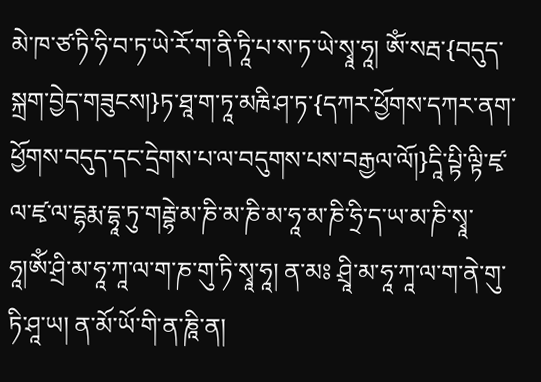མེ་ཁ་ཙ་ཏི་ཧི་བ་ཏ་ཡེ་རོ་ག་ནི་ཏཱི་པ་ས་ཏ་ཡེ་སྭཱ་ཧཱ། ཨོཾ་སརྦ་{བདུད་སྐྲག་བྱེད་གཟུངས།}ཏ་ཐཱ་ག་ཏཱ་མརྑི་ཤ་ཏ་{དཀར་ཕྱོགས་དཀར་ནག་ཕྱོགས་བདུད་དང་དྲེགས་པ་ལ་བདུགས་པས་བརྒྱལ་ལོ།}དཱི་པྟི་ལྟི་ཛྭ་ལ་ཛྭ་ལ་དྷརྨ་དྷཱ་ཏུ་གརྦྷེ་མ་ཎི་མ་ཎི་མ་ཧཱ་མ་ཎི་ཧྲི་ད་ཡ་མ་ཎི་སྭཱ་ཧཱ།ཨོཾ་ཤྲི་མ་ཧཱ་ཀཱ་ལ་ག་ཎ་གུ་ཏི་སྭཱ་ཧཱ། ན་མཿ ཤྲཱི་མ་ཧཱ་ཀཱ་ལ་ག་ནེ་གུ་ཏི་ཤཱ་ཡ། ན་མོ་ཡོ་གི་ན་ཎཱི་ན།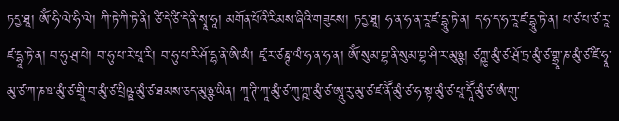ཏདྱ་ཐཱ། ཨོཾ་ཧི་ལེ་ཧི་ལེ། ཀི་ཏེ་ཀི་ཏེ་ནི། ཙི་དེ་ཙི་དེ་ནི་སྭཱ་ཧཱ། མགོན་པོའི་རིམས་ཞིའི་གཟུངས། ཏདྱ་ཐཱ། ཧ་ན་ཧ་ན་རཱ་ཛ་དྷཱུ་ཏེ་ན། ད་ཧ་ད་ཧ་རཱ་ཛ་དྷཱུ་ཏེ་ན། པ་ཙ་པ་ཙ་རཱ་ཛ་དྷཱ་ཏེ་ན། བ་ཧུ་ཤྲ་པེ། བ་ཧུ་པ་རེ་པཱ་རི། བ་ཧུ་པ་རི་ཤོ་དྷ་ནེ་ཨི་མཾ། ཛྭ་ར་ཙཎྚ་ལཾ་ཧ་ན་ཧ་ན། ཨོཾ་སུམ་བྷ་ནི་སུམ་བྷ་ཤི་ར་མུཉྩ། ཙཀྵུ་མུཾ་ཙ་ཤྲོ་ཏྲ་མུཾ་ཙ་གྷྲཱ་ཎ་མུཾ་ཙ་ཛི་ཧྭཱ་མུ་ཙ་ཀ་ཎ་ཋ་མུཾ་ཙ་གྲཱི་བ་མུཾ་ཙ་པྲིཥྛ་མུཾ་ཙ་ཐམས་ཅད་མུཉྩ་ཡིན། ཀཱ་ཊི་ཀཱ་མུཾ་ཙ་ཀུ་ཀྵ་མུཾ་ཙ་ཨཱུ་རུ་མུ་ཙ་ཛ་ནཽ་མུཾ་ཙ་ཧ་སྟ་མུཾ་ཙ་པཱ་དཱཽ་མུཾ་ཙ་ཨཾ་གུ་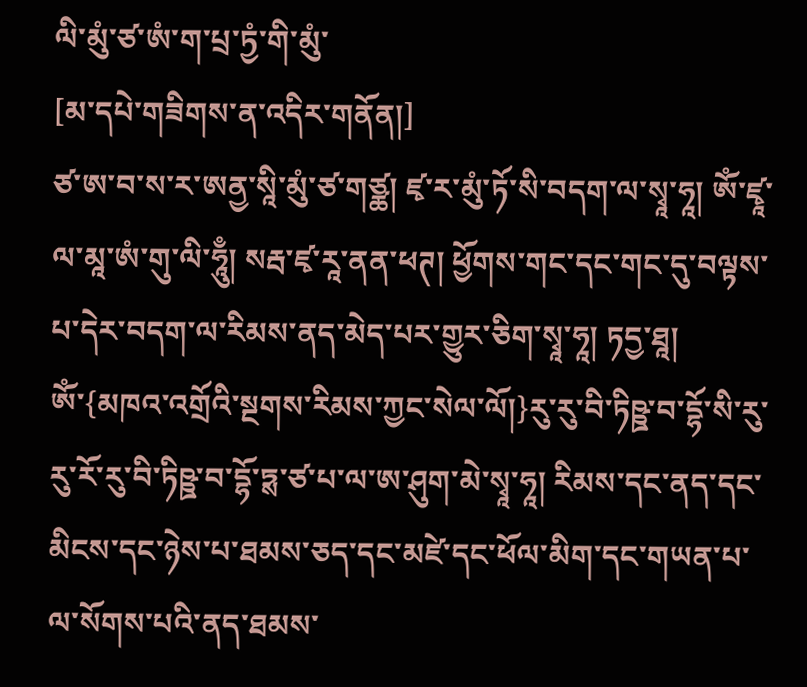ལི་མུཾ་ཙ་ཨཾ་ག་པྲ་ཏྱཾ་གི་མུཾ་
[མ་དཔེ་གཟིགས་ན་འདིར་གནོན།]
ཙ་ཨ་བ་ས་ར་ཨནྱ་སཱི་མུཾ་ཙ་གཙྪ། ཛྭ་ར་མུཾ་ཏོ་སི་བདག་ལ་སྭཱ་ཧཱ། ཨོཾ་ཛྭཱ་ལ་མཱ་ཨཾ་གུ་ལི་ཧཱུྃ། སརྦ་ཛྭ་རཱ་ནན་ཕཊ། ཕྱོགས་གང་དང་གང་དུ་བལྟས་པ་དེར་བདག་ལ་རིམས་ནད་མེད་པར་གྱུར་ཅིག་སྭཱ་ཧཱ། ཏདྱ་ཐཱ། ཨོཾ་{མཁའ་འགྲོའི་སྔགས་རིམས་ཀྱང་སེལ་ལོ།}རུ་རུ་བི་ཏིཥྛ་བ་དྷོ་སི་རུ་རུ་རོ་རུ་བི་ཏིཥྛ་བ་དྷོ་ཏྶ་ཙ་པ་ལ་ཨ་ཤུག་མེ་སྭཱ་ཧཱ། རིམས་དང་ནད་དང་མིངས་དང་ཉེས་པ་ཐམས་ཅད་དང་མཛེ་དང་ཕོལ་མིག་དང་གཡན་པ་ལ་སོགས་པའི་ནད་ཐམས་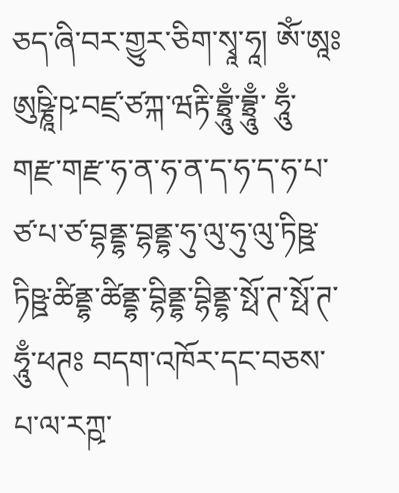ཅད་ཞི་བར་གྱུར་ཅིག་སྭཱ་ཧཱ། ཨོཾ་ཨཱཿཨུཥྞཱི་ཥ་བཛྲ་ཙཀྐ་ཝརྟི་བྷྲཱུྃ་བྷྲཱུྃ་ ཧཱུྃ་གརྫ་གརྫ་ཧ་ན་ཧ་ན་ད་ཧ་ད་ཧ་པ་ཙ་པ་ཙ་བྷནྡྷ་བྷནྡྷ་ཧུ་ལུ་ཧུ་ལུ་ཏིཥྛ་ཏིཥྛ་ཚིནྡྷ་ཚིནྡྷ་བྷིནྡྷ་བྷིནྡྷ་སྥོ་ཊ་སྥོ་ཊ་ཧཱུྃ་ཕཊཿ བདག་འཁོར་དང་བཅས་པ་ལ་རཀྵ་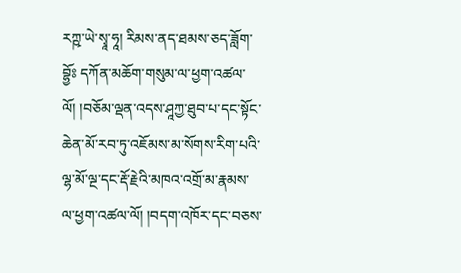རཀྵ་ཡེ་སྭཱ་ཧཱ། རིམས་ནད་ཐམས་ཅད་ཟློག་བྷྱོཿ དཀོན་མཆོག་གསུམ་ལ་ཕྱག་འཚལ་ལོ། །བཅོམ་ལྡན་འདས་ཤཱཀྱ་ཐུབ་པ་དང་སྟོང་ཆེན་མོ་རབ་ཏུ་འཇོམས་མ་སོགས་རིག་པའི་ལྷ་མོ་ལྔ་དང་རྡོ་རྗེའི་མཁའ་འགྲོ་མ་རྣམས་ལ་ཕྱག་འཚལ་ལོ། །བདག་འཁོར་དང་བཅས་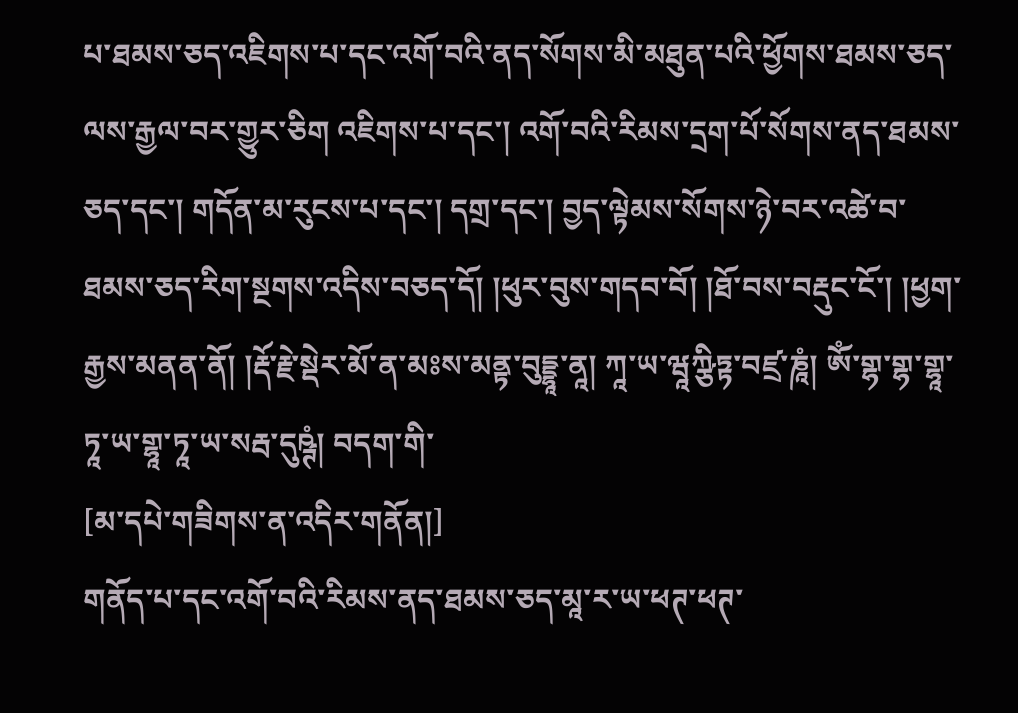པ་ཐམས་ཅད་འཇིགས་པ་དང་འགོ་བའི་ནད་སོགས་མི་མཐུན་པའི་ཕྱོགས་ཐམས་ཅད་ལས་རྒྱལ་བར་གྱུར་ཅིག འཇིགས་པ་དང་། འགོ་བའི་རིམས་དྲག་པོ་སོགས་ནད་ཐམས་ཅད་དང་། གདོན་མ་རུངས་པ་དང་། དགྲ་དང་། བྱད་ལྟེམས་སོགས་ཉེ་བར་འཚེ་བ་ཐམས་ཅད་རིག་སྔགས་འདིས་བཅད་དོ། །ཕུར་བུས་གདབ་བོ། །ཐོ་བས་བརྡུང་ངོ་། །ཕྱག་རྒྱས་མནན་ནོ། །རྡོ་རྗེ་སྡེར་མོ་ན་མཿས་མནྟ་བུདྡྷཱ་ནཱ། ཀཱ་ཡ་ཝཱཀྩིཏྟ་བཛྲ་ཎཱཾ། ཨོཾ་གྷ་གྷ་གྷཱ་ཏཱ་ཡ་གྷཱ་ཏཱ་ཡ་སརྦ་དུཥྚཾ། བདག་གི་
[མ་དཔེ་གཟིགས་ན་འདིར་གནོན།]
གནོད་པ་དང་འགོ་བའི་རིམས་ནད་ཐམས་ཅད་མཱ་ར་ཡ་ཕཊ་ཕཊ་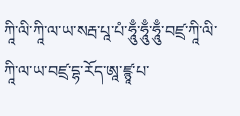ཀཱི་ལི་ཀཱི་ལ་ཡ་སརྦ་པཱ་པཾ་ཧཱུྃ་ཧཱུྃ་ཧཱུྃ་བཛྲ་ཀཱི་ལི་ཀཱི་ལ་ཡ་བཛྲ་དྷ་རོད་ཨཱ་ཛྙཱ་པ་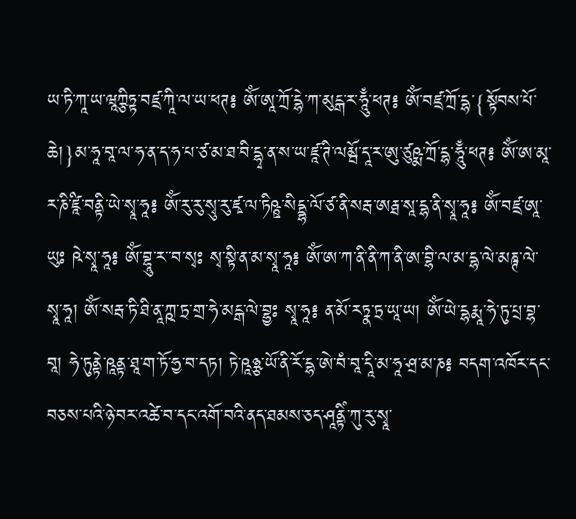ཡ་ཏི་ཀཱ་ཡ་ཝཱཀྩིཏྟ་བཛྲ་ཀཱི་ལ་ཡ་ཕཊ༔ ཨོཾ་ཨཱ་ཀྲོ་དྷེ་ཀ་མུངྒ་ར་ཧཱུྃ་ཕཊ༔ ཨོཾ་བཛྲ་ཀྲོ་དྷ་{སྟོབས་པོ་ཆེ།}མ་ཧཱ་བཱ་ལ་ཧ་ན་ད་ཧ་པ་ཙ་མ་ཐ་བི་དྷྭ་ན་ས་ཡ་ཛཱ་ཊི་ལམྦོ་དཱ་ར་ཨུ་ཙུཥྨ་ཀྲོ་དྷ་ཧཱུྃ་ཕཊ༔ ཨོཾ་ཨ་མཱ་ར་ཎི་ཛཱི་བནྟི་ཡེ་སྭཱ་ཧཱ༔ ཨོཾ་རུ་རུ་སྭུ་རུ་ཛྭ་ལ་ཏིཥྛ་སིདྡྷ་ལོ་ཙ་ནི་སརྦ་ཨརྠ་སཱ་དྷ་ནི་སྭཱ་ཧཱ༔ ཨོཾ་བཛྲ་ཨཱ་ཡུཿ ཥེ་སྭཱ་ཧཱ༔ ཨོཾ་བྷཱུ་ར་་བ་སྭཿ སྭ་སྟི་ན་མ་སྭཱ་ཧཱ༔ ཨོཾ་ཨ་ཀ་ནི་ནི་ཀ་ནི་ཨ་བྷི་ལ་མ་དྷ་ལེ་མཎྚ་ལེ་སྭཱ་ཧཱ། ཨོཾ་སརྦ་ཏི་ཐི་ནཱ་ཀྵ་ཏྲ་གྲ་ཧེ་མངྒ་ལེ་བྷྱཿ སྭཱ་ཧཱ༔ ན་མོ་རཏྣ་ཏྲ་ཡཱ་ཡ། ཨོཾ་ཡེ་དྷརྨཱ་ཧེ་ཏུ་པྲ་བྷ་བཱ། ཧེ་ཏུནྟེ་ཥཱནྟ་ཐཱ་ག་ཏོ་ཧྱ་བ་དཏ། ཏེ་ཥཱཉྩ་ཡོ་ནི་རོ་དྷ་ཨེ་བཾ་བཱ་དཱི་མ་ཧཱ་ཤྲ་མ་ཎ༔ བདག་འཁོར་དང་བཅས་པའི་ཉེ་བར་འཚེ་བ་དང་འགོ་བའི་ནད་ཐམས་ཅད་ཤཱནྟིཾ་ཀུ་རུ་སྭཱ་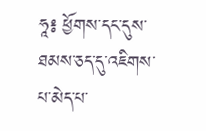ཧཱ༔ ཕྱོགས་དང་དུས་ཐམས་ཅད་དུ་འཇིགས་པ་མེད་པ་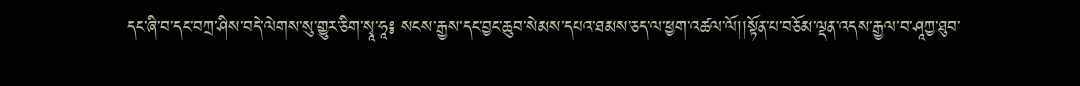དང་ཞི་བ་དང་བཀྲ་ཤིས་བདེ་ལེགས་སུ་གྱུར་ཅིག་སྭཱ་ཧཱ༔ སངས་རྒྱས་དང་བྱང་ཆུབ་སེམས་དཔའ་ཐམས་ཅད་ལ་ཕྱག་འཚལ་ལོ།།སྟོན་པ་བཅོམ་ལྡན་འདས་རྒྱལ་བ་ཤཱཀྱ་ཐུབ་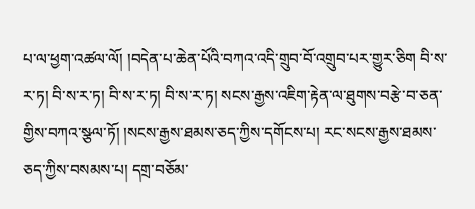པ་ལ་ཕྱག་འཚལ་ལོ། །བདེན་པ་ཆེན་པོའི་བཀའ་འདི་གྲུབ་བོ་འགྲུབ་པར་གྱུར་ཅིག བི་ས་ར་ཏ། བི་ས་ར་ཏ། བི་ས་ར་ཏ། བི་ས་ར་ཏ། སངས་རྒྱས་འཇིག་རྟེན་ལ་ཐུགས་བརྩེ་བ་ཅན་གྱིས་བཀའ་སྩལ་ཏོ། །སངས་རྒྱས་ཐམས་ཅད་ཀྱིས་དགོངས་པ། རང་སངས་རྒྱས་ཐམས་ཅད་ཀྱིས་བསམས་པ། དགྲ་བཅོམ་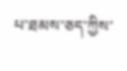པ་ཐམས་ཅད་ཀྱིས་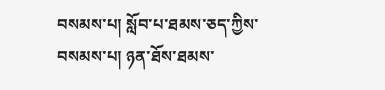བསམས་པ། སློབ་པ་ཐམས་ཅད་ཀྱིས་བསམས་པ། ཉན་ཐོས་ཐམས་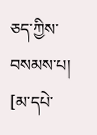ཅད་ཀྱིས་བསམས་པ།
[མ་དཔེ་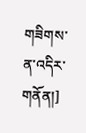གཟིགས་ན་འདིར་གནོན།]